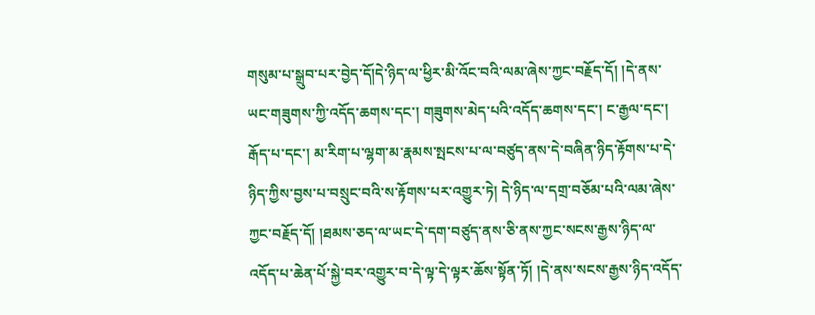གསུམ་པ་སྒྲུབ་པར་བྱེད་དོ།དེ་ཉིད་ལ་ཕྱིར་མི་འོང་བའི་ལམ་ཞེས་ཀྱང་བརྗོད་དོ། །དེ་ནས་ཡང་གཟུགས་ཀྱི་འདོད་ཆགས་དང་། གཟུགས་མེད་པའི་འདོད་ཆགས་དང་། ང་རྒྱལ་དང་། རྒོད་པ་དང་། མ་རིག་པ་ལྷག་མ་རྣམས་སྤངས་པ་ལ་བཙུད་ནས་དེ་བཞིན་ཉིད་རྟོགས་པ་དེ་ཉིད་ཀྱིས་བྱས་པ་བསྲུང་བའི་ས་རྟོགས་པར་འགྱུར་ཏེ། དེ་ཉིད་ལ་དགྲ་བཅོམ་པའི་ལམ་ཞེས་ཀྱང་བརྗོད་དོ། །ཐམས་ཅད་ལ་ཡང་དེ་དག་བཙུད་ནས་ཅི་ནས་ཀྱང་སངས་རྒྱས་ཉིད་ལ་འདོད་པ་ཆེན་པོ་སྐྱེ་བར་འགྱུར་བ་དེ་ལྟ་དེ་ལྟར་ཆོས་སྟོན་ཏོ། །དེ་ནས་སངས་རྒྱས་ཉིད་འདོད་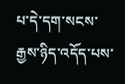པ་དེ་དག་སངས་རྒྱས་ཉིད་འདོད་པས་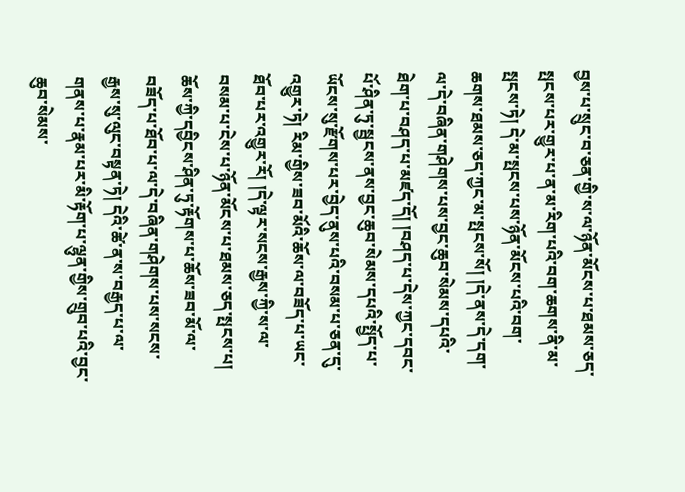བྱས་པ་སྲུང་བ་ཅན་གྱི་ས་ལ་ཉོན་མོངས་པ་ཐམས་ཅད་སྤངས་པར་གྱུར་པ་ན་མ་རིག་པའི་བག་ཆགས་ནི་མ་སྤངས་ཏེ། དེ་མ་སྤངས་པས་ཉོན་མོངས་པའི་བག་ཆགས་ཐམས་ཅད་ཀྱང་མ་སྤངས་སོ། །དེ་ནས་དེ་དག་ལ་དེ་བཞིན་གཤེགས་པས་བྱང་ཆུབ་སེམས་དཔའི་ཐེག་པ་བཤད་པ་མཛད་དོ། །བཤད་པ་དེས་ཀྱང་དབང་པོ་ཤིན་ཏུ་སྦྱངས་ནས་བྱང་ཆུབ་སེམས་དཔའི་སྤྱོད་པ་ཡོངས་སུ་རྫོགས་པར་བྱེད་ནུས་པའི་བསམ་པ་ཅན་དུ་འགྱུར་ཏེ། རིམ་གྱིས་ཟབ་མོའི་ཆོས་ལ་བཟོད་པ་ཡང་ཐོབ་པར་འགྱུར་རོ། །དེ་ལྟར་སངས་རྒྱས་ཀྱི་ས་ལ་བསམ་པ་ངེས་པ་ཉོན་མོངས་པ་ཐམས་ཅད་སྤངས་པ། ཆོས་ཀྱི་དབྱིངས་ཤིན་ཏུ་རྟོགས་པ་ཆོས་ཟབ་མོ་ལ་བཟོད་པ་ཐོབ་པ་ལ་དེ་བཞིན་གཤེགས་པས་སངས་རྒྱས་སུ་ལུང་བསྟན་ཏེ། དེའི་ཚེ་ན་ས་བརྒྱད་པ་ལ་གནས་པ་རྣམ་པར་མི་རྟོག་པ་ལྷུན་གྱིས་གྲུབ་པའི་བྱང་ཆུབ་སེམས་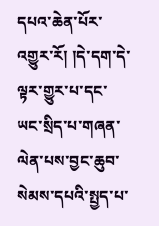དཔའ་ཆེན་པོར་འགྱུར་རོ། །དེ་དག་དེ་ལྟར་གྱུར་པ་དང་ཡང་སྲིད་པ་གཞན་ལེན་པས་བྱང་ཆུབ་སེམས་དཔའི་སྤྱད་པ་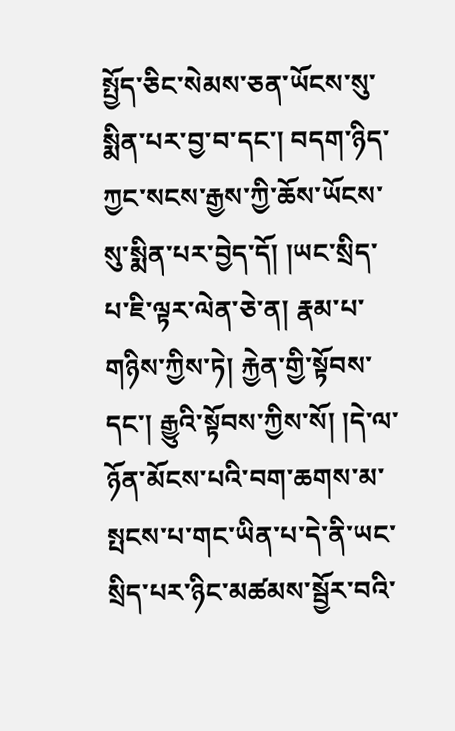སྤྱོད་ཅིང་སེམས་ཅན་ཡོངས་སུ་སྨིན་པར་བྱ་བ་དང་། བདག་ཉིད་ཀྱང་སངས་རྒྱས་ཀྱི་ཆོས་ཡོངས་སུ་སྨིན་པར་བྱེད་དོ། །ཡང་སྲིད་པ་ཇི་ལྟར་ལེན་ཅེ་ན། རྣམ་པ་གཉིས་ཀྱིས་ཏེ། རྐྱེན་གྱི་སྟོབས་དང་། རྒྱུའི་སྟོབས་ཀྱིས་སོ། །དེ་ལ་ཉོན་མོངས་པའི་བག་ཆགས་མ་སྤངས་པ་གང་ཡིན་པ་དེ་ནི་ཡང་སྲིད་པར་ཉིང་མཚམས་སྦྱོར་བའི་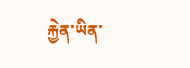རྐྱེན་ཡིན་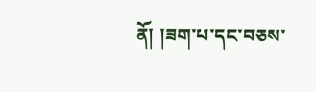ནོ། །ཟག་པ་དང་བཅས་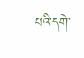པའི་དགེ་